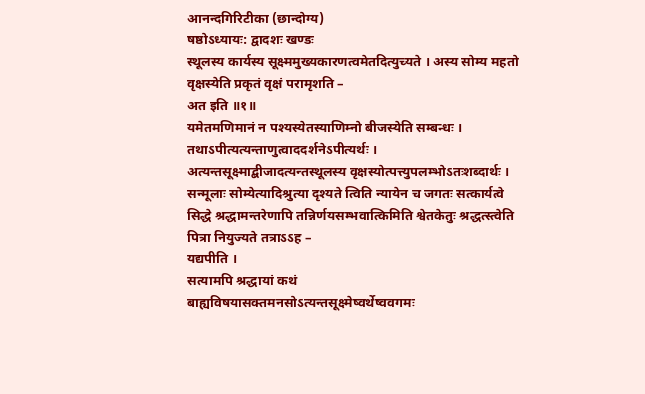आनन्दगिरिटीका (छान्दोग्य)
षष्ठोऽध्यायः: द्वादशः खण्डः
स्थूलस्य कार्यस्य सूक्ष्ममुख्यकारणत्वमेतदित्युच्यते । अस्य सोम्य महतो वृक्षस्येति प्रकृतं वृक्षं परामृशति –
अत इति ॥१॥
यमेतमणिमानं न पश्यस्येतस्याणिम्नो बीजस्येति सम्बन्धः । तथाऽपीत्यत्यन्ताणुत्वाददर्शनेऽपीत्यर्थः । अत्यन्तसूक्ष्माद्बीजादत्यन्तस्थूलस्य वृक्षस्योत्पत्त्युपलम्भोऽतःशब्दार्थः । सन्मूलाः सोम्येत्यादिश्रुत्या दृश्यते त्विति न्यायेन च जगतः सत्कार्यत्वे सिद्धे श्रद्धामन्तरेणापि तन्निर्णयसम्भवात्किमिति श्वेतकेतुः श्रद्धत्स्त्वेति पित्रा नियुज्यते तत्राऽऽह –
यद्यपीति ।
सत्यामपि श्रद्धायां कथं बाह्यविषयासक्तमनसोऽत्यन्तसूक्ष्मेष्वर्थेष्ववगमः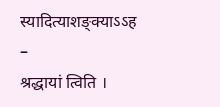स्यादित्याशङ्क्याऽऽह –
श्रद्धायां त्विति ।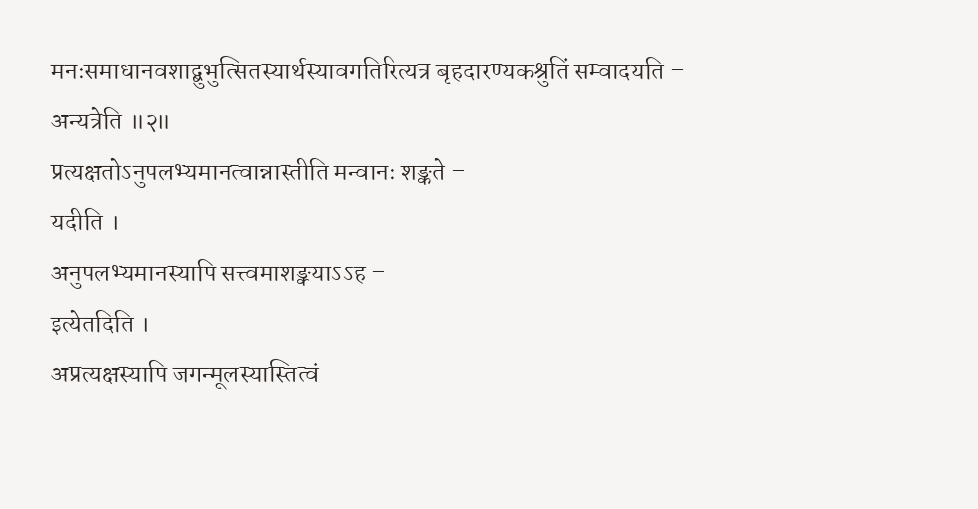मनःसमाधानवशाद्बुभुत्सितस्यार्थस्यावगतिरित्यत्र बृहदारण्यकश्रुतिं सम्वादयति –
अन्यत्रेति ॥२॥
प्रत्यक्षतोऽनुपलभ्यमानत्वान्नास्तीति मन्वानः शङ्कते –
यदीति ।
अनुपलभ्यमानस्यापि सत्त्वमाशङ्क्याऽऽह –
इत्येतदिति ।
अप्रत्यक्षस्यापि जगन्मूलस्यास्तित्वं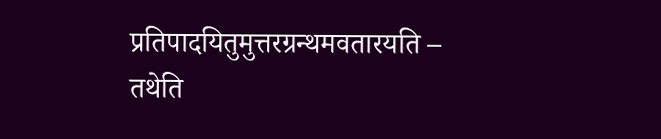प्रतिपादयितुमुत्तरग्रन्थमवतारयति –
तथेति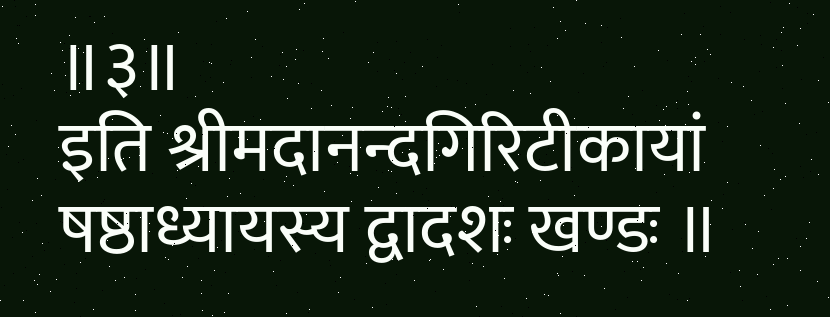॥३॥
इति श्रीमदानन्दगिरिटीकायां षष्ठाध्यायस्य द्वादशः खण्डः ॥